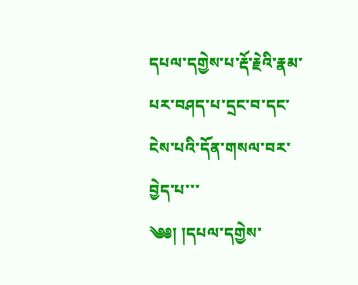དཔལ་དགྱེས་པ་རྡོ་རྗེའི་རྣམ་པར་བཤད་པ་དྲང་བ་དང་ངེས་པའི་དོན་གསལ་བར་བྱེད་པ་་་
༄༅། །དཔལ་དགྱེས་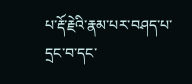པ་རྡོ་རྗེའི་རྣམ་པར་བཤད་པ་དྲང་བ་དང་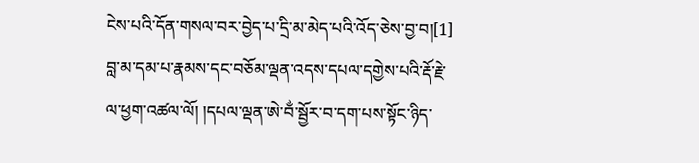ངེས་པའི་དོན་གསལ་བར་བྱེད་པ་དྲི་མ་མེད་པའི་འོད་ཅེས་བྱ་བ།[1]
བླ་མ་དམ་པ་རྣམས་དང་བཅོམ་ལྡན་འདས་དཔལ་དགྱེས་པའི་རྡོ་རྗེ་ལ་ཕྱག་འཚལ་ལོ། །དཔལ་ལྡན་ཨེ་བྂ་སྦྱོར་བ་དག་པས་སྟོང་ཉིད་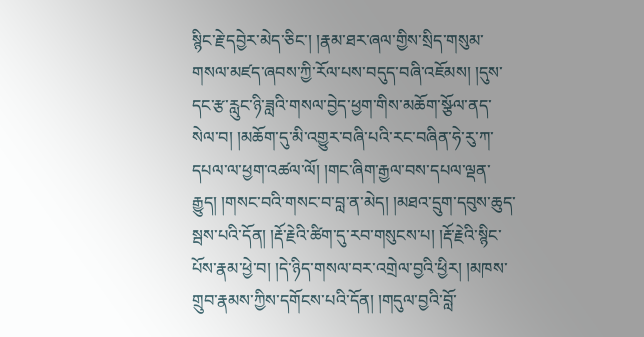སྙིང་རྗེ་དབྱེར་མེད་ཅིང་། །རྣམ་ཐར་ཞལ་གྱིས་སྲིད་གསུམ་གསལ་མཛད་ཞབས་ཀྱི་རོལ་པས་བདུད་བཞི་འཇོམས། །དུས་དང་རྩ་རླུང་ཉི་ཟླའི་གསལ་བྱེད་ཕྱག་གིས་མཆོག་སྩོལ་ནད་སེལ་བ། །མཆོག་དུ་མི་འགྱུར་བཞི་པའི་རང་བཞིན་ཧེ་རུ་ཀ་དཔལ་ལ་ཕྱག་འཚལ་ལོ། །གང་ཞིག་རྒྱལ་བས་དཔལ་ལྡན་རྒྱུད། །གསང་བའི་གསང་བ་བླ་ན་མེད། །མཐའ་དྲུག་དབུས་ཆུད་སྦས་པའི་དོན། །རྡོ་རྗེའི་ཚིག་དུ་རབ་གསུངས་པ། །རྡོ་རྗེའི་སྙིང་པོས་རྣམ་ཕྱེ་བ། །དེ་ཉིད་གསལ་བར་འགྲེལ་བྱའི་ཕྱིར། །མཁས་གྲུབ་རྣམས་ཀྱིས་དགོངས་པའི་དོན། །གདུལ་བྱའི་བློ་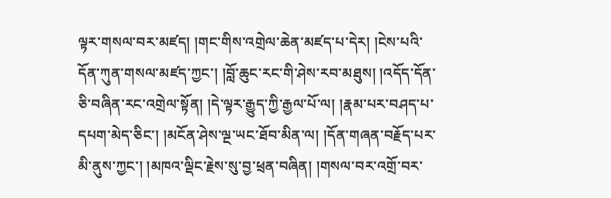ལྟར་གསལ་བར་མཛད། །གང་གིས་འགྲེལ་ཆེན་མཛད་པ་དེར། །ངེས་པའི་དོན་ཀུན་གསལ་མཛད་ཀྱང་། །བློ་ཆུང་རང་གི་ཤེས་རབ་མཐུས། །འདོད་དོན་ཅི་བཞིན་རང་འགྲེལ་སྟོན། །དེ་ལྟར་རྒྱུད་ཀྱི་རྒྱལ་པོ་ལ། །རྣམ་པར་བཤད་པ་དཔག་མེད་ཅིང་། །མངོན་ཤེས་ལྔ་ཡང་ཐོབ་མིན་ལ། །དོན་གཞན་བརྗོད་པར་མི་ནུས་ཀྱང་། །མཁའ་ལྡིང་རྗེས་སུ་བྱ་ཕྲན་བཞིན། །གསལ་བར་འགྲོ་བར་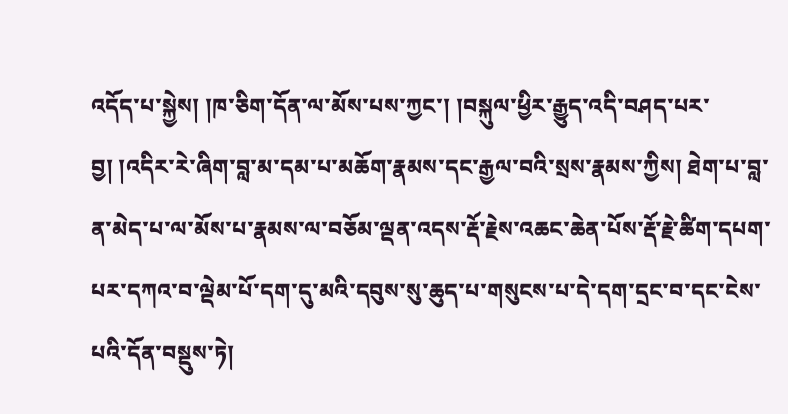འདོད་པ་སྐྱེས། །ཁ་ཅིག་དོན་ལ་མོས་པས་ཀྱང་། །བསྐུལ་ཕྱིར་རྒྱུད་འདི་བཤད་པར་བྱ། །འདིར་རེ་ཞིག་བླ་མ་དམ་པ་མཆོག་རྣམས་དང་རྒྱལ་བའི་སྲས་རྣམས་ཀྱིས། ཐེག་པ་བླ་ན་མེད་པ་ལ་མོས་པ་རྣམས་ལ་བཅོམ་ལྡན་འདས་རྡོ་རྗེས་འཆང་ཆེན་པོས་རྡོ་རྗེ་ཚིག་དཔག་པར་དཀའ་བ་ལྡེམ་པོ་དག་དུ་མའི་དབུས་སུ་ཆུད་པ་གསུངས་པ་དེ་དག་དྲང་བ་དང་ངེས་པའི་དོན་བསྡུས་ཏེ།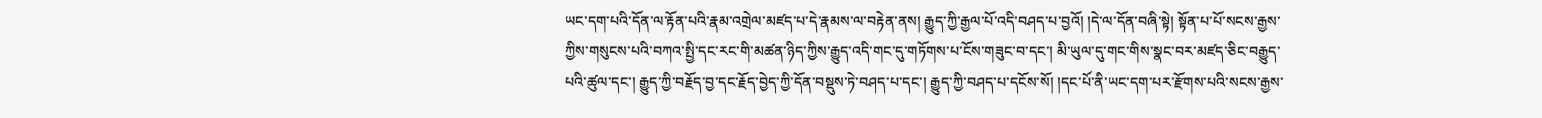ཡང་དག་པའི་དོན་ལ་རྟོན་པའི་རྣམ་འགྲེལ་མཛད་པ་དེ་རྣམས་ལ་བརྟེན་ནས། རྒྱུད་ཀྱི་རྒྱལ་པོ་འདི་བཤད་པ་བྱའོ། །དེ་ལ་དོན་བཞི་སྟེ། སྟོན་པ་པོ་སངས་རྒྱས་ཀྱིས་གསུངས་པའི་བཀའ་སྤྱི་དང་རང་གི་མཚན་ཉིད་ཀྱིས་རྒྱུད་འདི་གང་དུ་གཏོགས་པ་ངོས་གཟུང་བ་དང་། མི་ཡུལ་དུ་གང་གིས་སྣང་བར་མཛད་ཅིང་བརྒྱུད་པའི་ཚུལ་དང་། རྒྱུད་ཀྱི་བརྗོད་བྱ་དང་རྗོད་བྱེད་ཀྱི་དོན་བསྡུས་ཏེ་བཤད་པ་དང་། རྒྱུད་ཀྱི་བཤད་པ་དངོས་སོ། །དང་པོ་ནི་ཡང་དག་པར་རྫོགས་པའི་སངས་རྒྱས་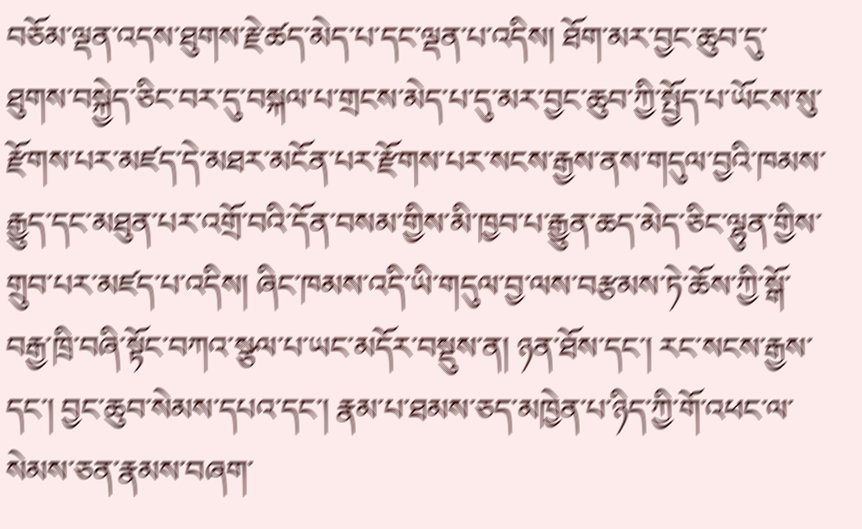བཅོམ་ལྡན་འདས་ཐུགས་རྗེ་ཚད་མེད་པ་དང་ལྡན་པ་འདིས། ཐོག་མར་བྱང་ཆུབ་དུ་ཐུགས་བསྐྱེད་ཅིང་བར་དུ་བསྐལ་པ་གྲངས་མེད་པ་དུ་མར་བྱང་ཆུབ་ཀྱི་སྤྱོད་པ་ཡོངས་སུ་རྫོགས་པར་མཛད་དེ་མཐར་མངོན་པར་རྫོགས་པར་སངས་རྒྱས་ནས་གདུལ་བྱའི་ཁམས་རྒྱུད་དང་མཐུན་པར་འགྲོ་བའི་དོན་བསམ་གྱིས་མི་ཁྱབ་པ་རྒྱུན་ཆད་མེད་ཅིང་ལྷུན་གྱིས་གྲུབ་པར་མཛད་པ་འདིས། ཞིང་ཁམས་འདི་ཡི་གདུལ་བྱ་ལས་བརྩམས་ཏེ་ཆོས་ཀྱི་སྒོ་བརྒྱ་ཁྲི་བཞི་སྟོང་བཀའ་སྩལ་པ་ཡང་མདོར་བསྡུས་ན། ཉན་ཐོས་དང་། རང་སངས་རྒྱས་དང་། བྱང་ཆུབ་སེམས་དཔའ་དང་། རྣམ་པ་ཐམས་ཅད་མཁྱེན་པ་ཉིད་ཀྱི་གོ་འཕང་ལ་སེམས་ཅན་རྣམས་བཞག་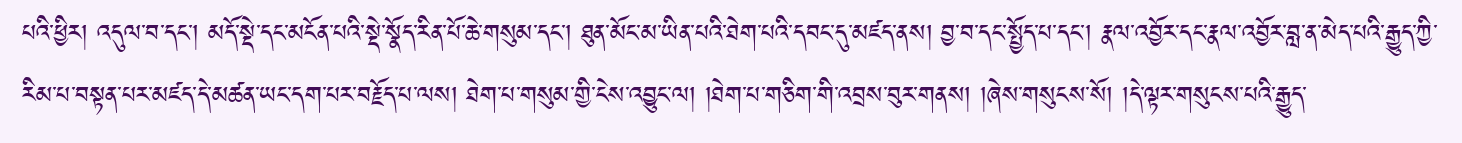པའི་ཕྱིར། འདུལ་བ་དང་། མདོ་སྡེ་དང་མངོན་པའི་སྡེ་སྣོད་རིན་པོ་ཆེ་གསུམ་དང་། ཐུན་མོང་མ་ཡིན་པའི་ཐེག་པའི་དབང་དུ་མཛད་ནས། བྱ་བ་དང་སྤྱོད་པ་དང་། རྣལ་འབྱོར་དང་རྣལ་འབྱོར་བླ་ན་མེད་པའི་རྒྱུད་ཀྱི་རིམ་པ་བསྟན་པར་མཛད་དེ་མཚན་ཡང་དག་པར་བརྗོད་པ་ལས། ཐེག་པ་གསུམ་གྱི་ངེས་འབྱུང་ལ། །ཐེག་པ་གཅིག་གི་འབྲས་བུར་གནས། །ཞེས་གསུངས་སོ། །དེ་ལྟར་གསུངས་པའི་རྒྱུད་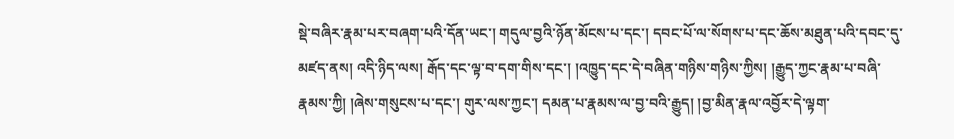སྡེ་བཞིར་རྣམ་པར་བཞག་པའི་དོན་ཡང་། གདུལ་བྱའི་ཉོན་མོངས་པ་དང་། དབང་པོ་ལ་སོགས་པ་དང་ཆོས་མཐུན་པའི་དབང་དུ་མཛད་ནས། འདི་ཉིད་ལས། རྒོད་དང་ལྟ་བ་དག་གིས་དང་། །འཁྱུད་དང་དེ་བཞིན་གཉིས་གཉིས་ཀྱིས། །རྒྱུད་ཀྱང་རྣམ་པ་བཞི་རྣམས་ཀྱི། །ཞེས་གསུངས་པ་དང་། གུར་ལས་ཀྱང་། དམན་པ་རྣམས་ལ་བྱ་བའི་རྒྱུད། །བྱ་མིན་རྣལ་འབྱོར་དེ་ལྟག་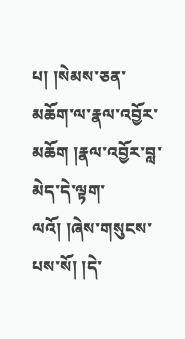པ། །སེམས་ཅན་མཆོག་ལ་རྣལ་འབྱོར་མཆོག །རྣལ་འབྱོར་བླ་མེད་དེ་ལྟག་ལའོ། །ཞེས་གསུངས་པས་སོ། །དེ་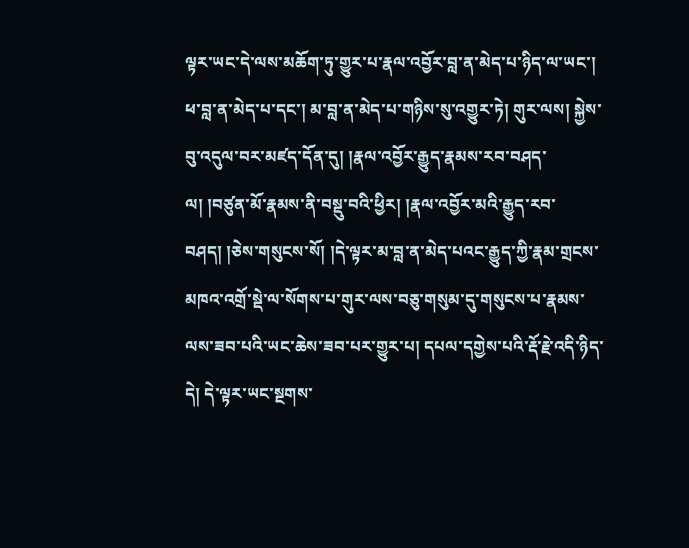ལྟར་ཡང་དེ་ལས་མཆོག་ཏུ་གྱུར་པ་རྣལ་འབྱོར་བླ་ན་མེད་པ་ཉིད་ལ་ཡང་། ཕ་བླ་ན་མེད་པ་དང་། མ་བླ་ན་མེད་པ་གཉིས་སུ་འགྱུར་ཏེ། གུར་ལས། སྐྱེས་བུ་འདུལ་བར་མཛད་དོན་དུ། །རྣལ་འབྱོར་རྒྱུད་རྣམས་རབ་བཤད་ལ། །བཙུན་མོ་རྣམས་ནི་བསྡུ་བའི་ཕྱིར། །རྣལ་འབྱོར་མའི་རྒྱུད་རབ་བཤད། །ཅེས་གསུངས་སོ། །དེ་ལྟར་མ་བླ་ན་མེད་པའང་རྒྱུད་ཀྱི་རྣམ་གྲངས་མཁའ་འགྲོ་སྡེ་ལ་སོགས་པ་གུར་ལས་བཅུ་གསུམ་དུ་གསུངས་པ་རྣམས་ལས་ཟབ་པའི་ཡང་ཆེས་ཟབ་པར་གྱུར་པ། དཔལ་དགྱེས་པའི་རྡོ་རྗེ་འདི་ཉིད་དེ། དེ་ལྟར་ཡང་སྔགས་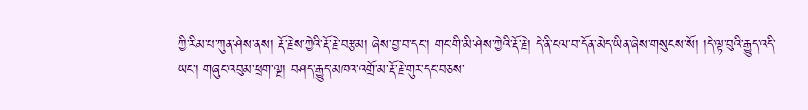ཀྱི་རིམ་པ་ཀུན་ཤེས་ནས། རྡོ་རྗེས་ཀྱེའི་རྡོ་རྗེ་བརྩམ། ཞེས་བྱ་བ་དང་། གང་གི་མི་ཤེས་ཀྱེའི་རྡོ་རྗེ། དེ་ནི་ངལ་བ་དོན་མེད་ཡིན་ཞེས་གསུངས་སོ། །དེ་ལྟ་བུའི་རྒྱུད་འདི་ཡང་། གཞུང་འབུམ་ཕྲག་ལྔ། བཤད་རྒྱུད་མཁའ་འགྲོ་མ་རྡོ་རྗེ་གུར་དང་བཅས་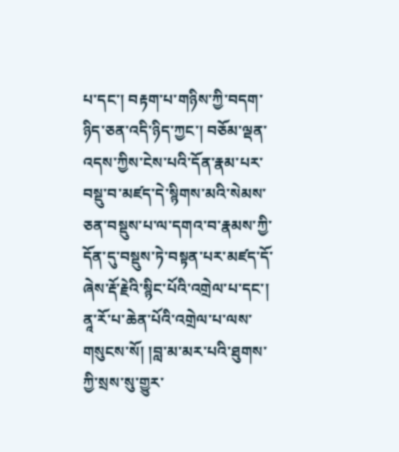པ་དང་། བརྟག་པ་གཉིས་ཀྱི་བདག་ཉིད་ཅན་འདི་ཉིད་ཀྱང་། བཅོམ་ལྡན་འདས་ཀྱིས་ངེས་པའི་དོན་རྣམ་པར་བསྡུ་བ་མཛད་དེ་སྙིགས་མའི་སེམས་ཅན་བསྡུས་པ་ལ་དགའ་བ་རྣམས་ཀྱི་དོན་དུ་བསྡུས་ཏེ་བསྟན་པར་མཛད་དོ་ཞེས་རྡོ་རྗེའི་སྙིང་པོའི་འགྲེལ་པ་དང་། ནཱ་རོ་པ་ཆེན་པོའི་འགྲེལ་པ་ལས་གསུངས་སོ། །བླ་མ་མར་པའི་ཐུགས་ཀྱི་སྲས་སུ་གྱུར་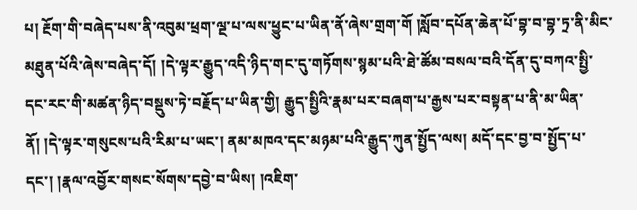པ། རྔོག་གི་བཞེད་པས་ནི་འབུམ་ཕྲག་ལྔ་པ་ལས་ཕྱུང་པ་ཡིན་ནོ་ཞེས་གྲག་གོ །སློབ་དཔོན་ཆེན་པོ་བྷ་བ་བྷ་ཏྲ་ནི་མིང་མཐུན་པོའི་ཞེས་བཞེད་དོ། །དེ་ལྟར་རྒྱུད་འདི་ཉིད་གང་དུ་གཏོགས་སྙམ་པའི་ཐེ་ཚོམ་བསལ་བའི་དོན་དུ་བཀའ་སྤྱི་དང་རང་གི་མཚན་ཉིད་བསྡུས་ཏེ་བརྗོད་པ་ཡིན་གྱི། རྒྱུད་སྤྱིའི་རྣམ་པར་བཞག་པ་རྒྱས་པར་བསྟན་པ་ནི་མ་ཡིན་ནོ། །དེ་ལྟར་གསུངས་པའི་རིམ་པ་ཡང་། ནམ་མཁའ་དང་མཉམ་པའི་རྒྱུད་ཀུན་སྤྱོད་ལས། མདོ་དང་བྱ་བ་སྤྱོད་པ་དང་། །རྣལ་འབྱོར་གསང་སོགས་དབྱེ་བ་ཡིས། །འཇིག་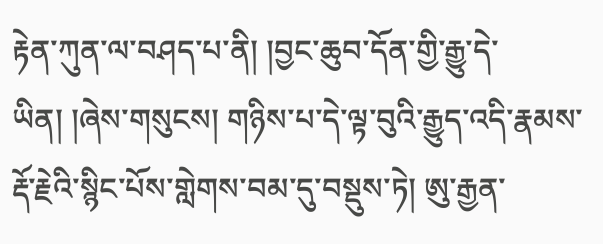རྟེན་ཀུན་ལ་བཤད་པ་ནི། །བྱང་ཆུབ་དོན་གྱི་རྒྱུ་དེ་ཡིན། །ཞེས་གསུངས། གཉིས་པ་དེ་ལྟ་བུའི་རྒྱུད་འདི་རྣམས་རྡོ་རྗེའི་སྙིང་པོས་གླེགས་བམ་དུ་བསྡུས་ཏེ། ཨུ་རྒྱན་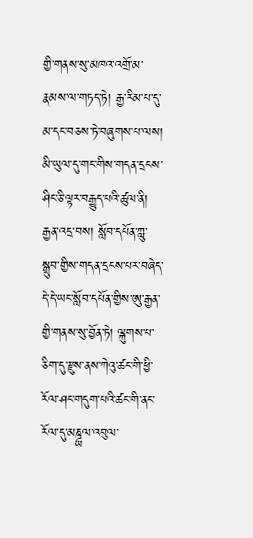གྱི་གནས་སུ་མཁའ་འགྲོ་མ་རྣམས་ལ་གཏད་ཏེ། རྒྱ་རིམ་པ་དུ་མ་དང་བཅས་ཏེ་བཞུགས་པ་ལས། མི་ཡུལ་དུ་གང་གིས་གདན་དྲངས་ཤིང་ཅི་ལྟར་བརྒྱུད་པའི་ཚུལ་ནི། རྒྱན་འདྲ་བས། སློབ་དཔོན་ཀླུ་སྒྲུབ་གྱིས་གདན་དྲངས་པར་བཞེད་དེ་དེ་ཡང་སློབ་དཔོན་གྱིས་ཨུ་རྒྱན་གྱི་གནས་སུ་བྱོན་ཏེ། ལྐུགས་པ་ཅིག་དུ་རྫུས་ནས་ཀེའུ་ཚང་གི་ཕྱི་རོལ་ཤང་གདུག་པའི་ཚང་གི་ནང་རོལ་དུ་མཎྜྻལ་འབུལ་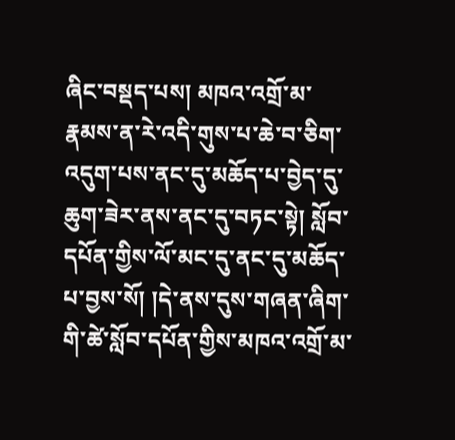ཞིང་བསྡད་པས། མཁའ་འགྲོ་མ་རྣམས་ན་རེ་འདི་གུས་པ་ཆེ་བ་ཅིག་འདུག་པས་ནང་དུ་མཆོད་པ་བྱེད་དུ་ཆུག་ཟེར་ནས་ནང་དུ་བཏང་སྟེ། སློབ་དཔོན་གྱིས་ལོ་མང་དུ་ནང་དུ་མཆོད་པ་བྱས་སོ། །དེ་ནས་དུས་གཞན་ཞིག་གི་ཚེ་སློབ་དཔོན་གྱིས་མཁའ་འགྲོ་མ་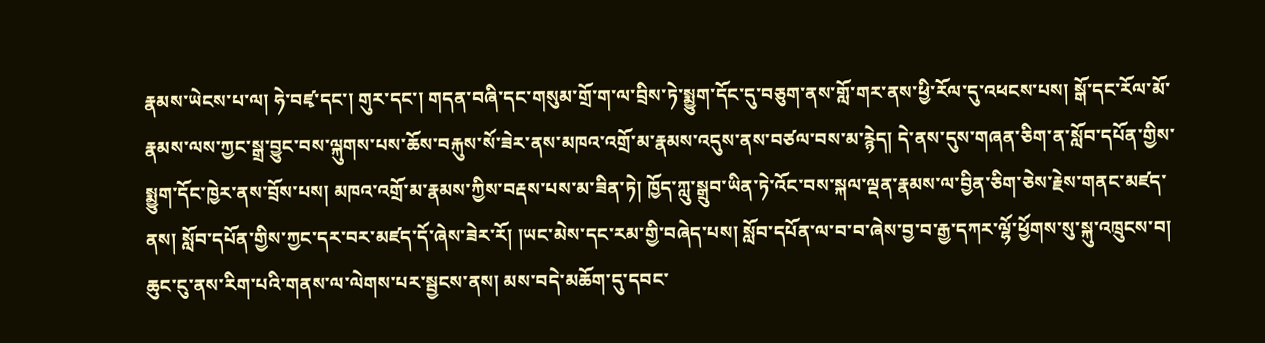རྣམས་ཡེངས་པ་ལ། ཧེ་བཛྭ་དང་། གུར་དང་། གདན་བཞི་དང་གསུམ་གྲོ་ག་ལ་བྲིས་ཏེ་སྨྱུག་དོང་དུ་བཅུག་ནས་གློ་གར་ནས་ཕྱི་རོལ་དུ་འཕངས་པས། སྒོ་དང་རོལ་མོ་རྣམས་ལས་ཀྱང་སྒྲ་བྱུང་བས་ལྐུགས་པས་ཆོས་བརྐུས་སོ་ཟེར་ནས་མཁའ་འགྲོ་མ་རྣམས་འདུས་ནས་བཙལ་བས་མ་རྙེད། དེ་ནས་དུས་གཞན་ཅིག་ན་སློབ་དཔོན་གྱིས་སྨྱུག་དོང་ཁྱེར་ནས་བྲོས་པས། མཁའ་འགྲོ་མ་རྣམས་ཀྱིས་བརྡས་པས་མ་ཟིན་ཏེ། ཁྱོད་ཀླུ་སྒྲུབ་ཡིན་ཏེ་འོང་བས་སྐལ་ལྡན་རྣམས་ལ་བྱིན་ཅིག་ཅེས་རྗེས་གནང་མཛད་ནས། སློབ་དཔོན་གྱིས་ཀྱང་དར་བར་མཛད་དོ་ཞེས་ཟེར་རོ། །ཡང་མེས་དང་རམ་གྱི་བཞེད་པས། སློབ་དཔོན་ལ་བ་བ་ཞེས་བྱ་བ་རྒྱ་དཀར་ལྷོ་ཕྱོགས་སུ་སྐུ་འཁྲུངས་བ། ཆུང་ངུ་ནས་རིག་པའི་གནས་ལ་ལེགས་པར་སྦྱངས་ནས། མས་བདེ་མཆོག་དུ་དབང་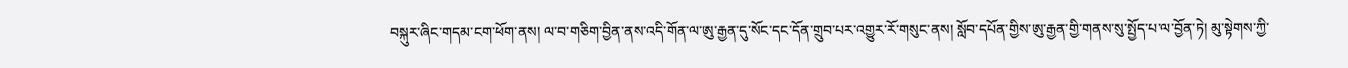བསྐུར་ཞིང་གདམ་ངག་ཕོག་ནས། ལ་བ་གཅིག་བྱིན་ནས་འདི་གོན་ལ་ཨུ་རྒྱན་དུ་སོང་དང་དོན་གྲུབ་པར་འགྱུར་རོ་གསུང་ནས། སློབ་དཔོན་གྱིས་ཨུ་རྒྱན་གྱི་གནས་སུ་སྤྱོད་པ་ལ་བྱོན་ཏེ། མུ་སྟེགས་ཀྱི་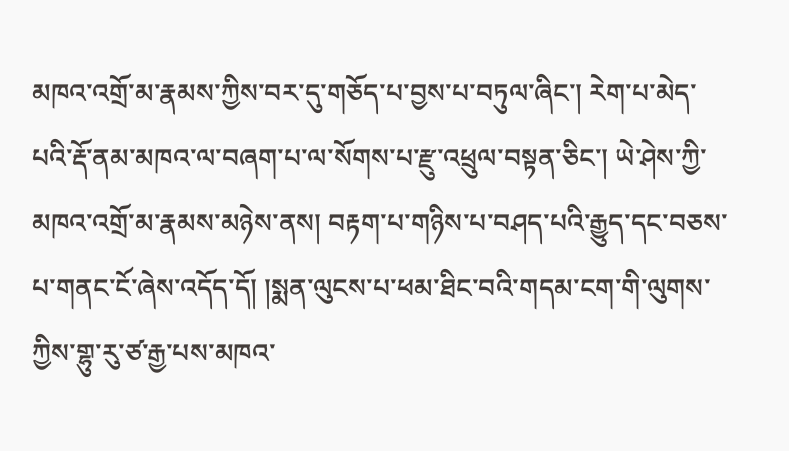མཁའ་འགྲོ་མ་རྣམས་ཀྱིས་བར་དུ་གཅོད་པ་བྱས་པ་བཏུལ་ཞིང་། རེག་པ་མེད་པའི་རྡོ་ནམ་མཁའ་ལ་བཞག་པ་ལ་སོགས་པ་རྫུ་འཕྲུལ་བསྟན་ཅིང་། ཡེ་ཤེས་ཀྱི་མཁའ་འགྲོ་མ་རྣམས་མཉེས་ནས། བརྟག་པ་གཉིས་པ་བཤད་པའི་རྒྱུད་དང་བཅས་པ་གནང་ངོ་ཞེས་འདོད་དོ། །སྨན་ལུངས་པ་ཕམ་ཐིང་བའི་གདམ་ངག་གི་ལུགས་ཀྱིས་གྷུ་རུ་ཙ་རྒྱ་པས་མཁའ་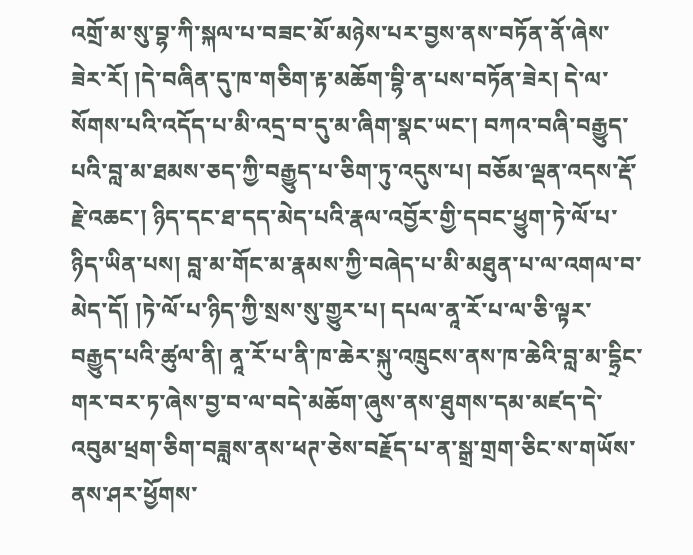འགྲོ་མ་སུ་བྷ་ཀི་སྐལ་པ་བཟང་མོ་མཉེས་པར་བྱས་ནས་བཏོན་ནོ་ཞེས་ཟེར་རོ། །དེ་བཞིན་དུ་ཁ་གཅིག་རྟ་མཆོག་བྷི་ན་པས་བཏོན་ཟེར། དེ་ལ་སོགས་པའི་འདོད་པ་མི་འདྲ་བ་དུ་མ་ཞིག་སྣང་ཡང་། བཀའ་བཞི་བརྒྱུད་པའི་བླ་མ་ཐམས་ཅད་ཀྱི་བརྒྱུད་པ་ཅིག་ཏུ་འདུས་པ། བཅོམ་ལྡན་འདས་རྡོ་རྗེ་འཆང་། ཉིད་དང་ཐ་དད་མེད་པའི་རྣལ་འབྱོར་གྱི་དབང་ཕྱུག་ཏེ་ལོ་པ་ཉིད་ཡིན་པས། བླ་མ་གོང་མ་རྣམས་ཀྱི་བཞེད་པ་མི་མཐུན་པ་ལ་འགལ་བ་མེད་དོ། །ཏེ་ལོ་པ་ཉིད་ཀྱི་སྲས་སུ་གྱུར་པ། དཔལ་ནཱ་རོ་པ་ལ་ཅི་ལྟར་བརྒྱུད་པའི་ཚུལ་ནི། ནཱ་རོ་པ་ནི་ཁ་ཆེར་སྐུ་འཁྲུངས་ནས་ཁ་ཆེའི་བླ་མ་དྷྲིང་གར་བར་ཏ་ཞེས་བྱ་བ་ལ་བདེ་མཆོག་ཞུས་ནས་ཐུགས་དམ་མཛད་དེ་འབུམ་ཕྲག་ཅིག་བཟླས་ནས་ཕཊ་ཅེས་བརྗོད་པ་ན་སྒྲ་གྲག་ཅིང་ས་གཡོས་ནས་ཤར་ཕྱོགས་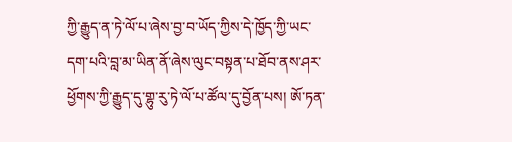ཀྱི་རྒྱུད་ན་ཏེ་ལོ་པ་ཞེས་བྱ་བ་ཡོད་ཀྱིས་དེ་ཁྱོད་ཀྱི་ཡང་དག་པའི་བླ་མ་ཡིན་ནོ་ཞེས་ལུང་བསྟན་པ་ཐོབ་ནས་ཤར་ཕྱོགས་ཀྱི་རྒྱུད་དུ་གྷུ་རུ་ཏེ་ལོ་པ་ཚོལ་དུ་བྱོན་པས། ཨོ་ཏན་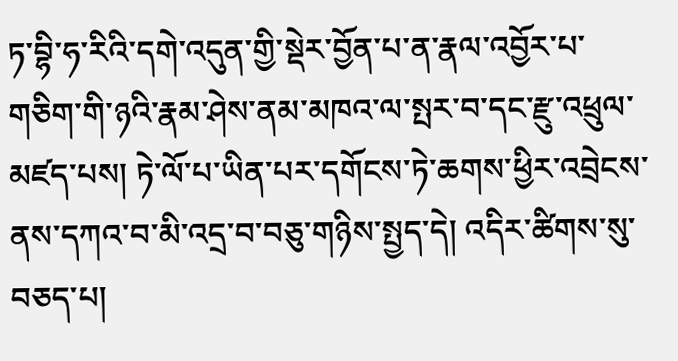ཏ་བྷི་ཧ་རིའི་དགེ་འདུན་གྱི་སྡེར་བྱོན་པ་ན་རྣལ་འབྱོར་པ་གཅིག་གི་ཉའི་རྣམ་ཤེས་ནམ་མཁའ་ལ་སྤར་བ་དང་རྫུ་འཕྲུལ་མཛད་པས། ཏེ་ལོ་པ་ཡིན་པར་དགོངས་ཏེ་ཆགས་ཕྱིར་འབྲེངས་ནས་དཀའ་བ་མི་འདྲ་བ་བཅུ་གཉིས་སྤྱད་དེ། འདིར་ཚིགས་སུ་བཅད་པ།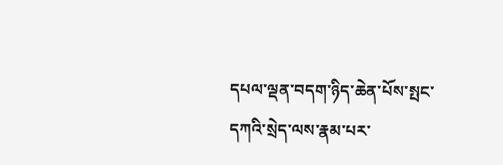དཔལ་ལྡན་བདག་ཉིད་ཆེན་པོས་སྤང་དཀའི་སྲེད་ལས་རྣམ་པར་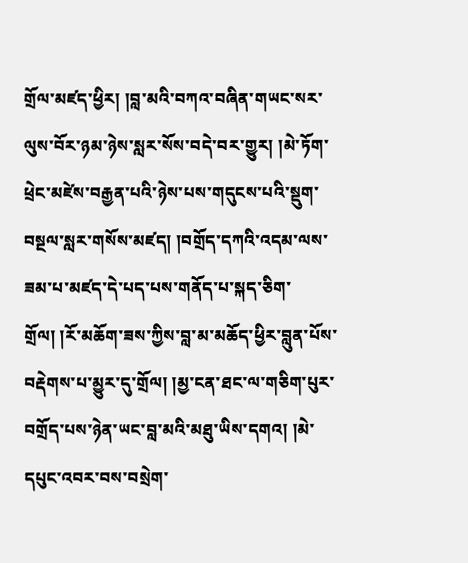གྲོལ་མཛད་ཕྱིར། །བླ་མའི་བཀའ་བཞིན་གཡང་སར་ལུས་བོར་ཉམ་ཉེས་སླར་སོས་བདེ་བར་གྱུར། །མེ་ཏོག་ཕྲེང་མཛེས་བརྒྱན་པའི་ཉེས་པས་གདུངས་པའི་སྡུག་བསྔལ་སླར་གསོས་མཛད། །བགྲོད་དཀའི་འདམ་ལས་ཟམ་པ་མཛད་དེ་པད་པས་གནོད་པ་སྐད་ཅིག་གྲོལ། །རོ་མཆོག་ཟས་ཀྱིས་བླ་མ་མཆོད་ཕྱིར་བླུན་པོས་བརྡེགས་པ་མྱུར་དུ་གྲོལ། །མྱ་ངན་ཐང་ལ་གཅིག་པུར་བགྲོད་པས་ཉེན་ཡང་བླ་མའི་མཐུ་ཡིས་དགའ། །མེ་དཔུང་འབར་བས་བསྲེག་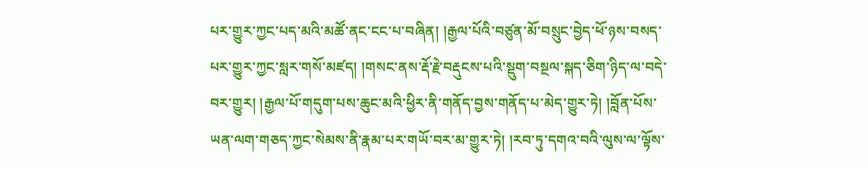པར་གྱུར་ཀྱང་པད་མའི་མཚོ་ནང་ངང་པ་བཞིན། །རྒྱལ་པོའི་བཙུན་མོ་བསྲུང་བྱེད་ཕོ་ཉས་བསད་པར་གྱུར་ཀྱང་སླར་གསོ་མཛད། །གསང་ནས་རྡོ་རྗེ་བརྡུངས་པའི་སྡུག་བསྔལ་སྐད་ཅིག་ཉིད་ལ་བདེ་བར་གྱུར། །རྒྱལ་པོ་གདུག་པས་ཆུང་མའི་ཕྱིར་ནི་གནོད་བྱས་གནོད་པ་མེད་གྱུར་ཏེ། །བློན་པོས་ཡན་ལག་གཅད་ཀྱང་སེམས་ནི་རྣམ་པར་གཡོ་བར་མ་གྱུར་ཏེ། །རབ་ཏུ་དགའ་བའི་ལུས་ལ་ལྟོས་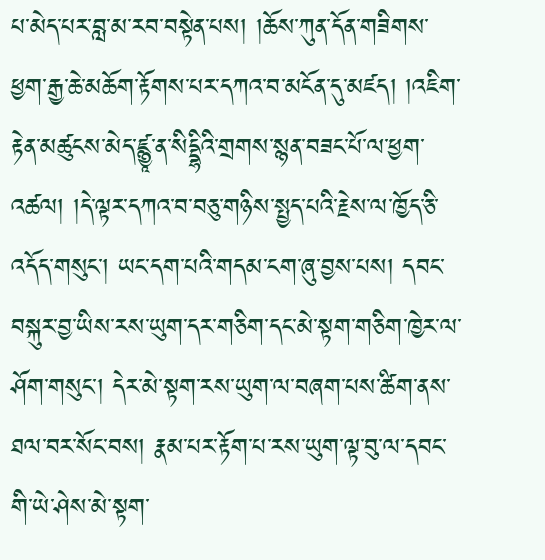པ་མེད་པར་བླ་མ་རབ་བསྟེན་པས། །ཆོས་ཀུན་དོན་གཟིགས་ཕྱག་རྒྱ་ཆེ་མཆོག་རྟོགས་པར་དཀའ་བ་མངོན་དུ་མཛད། །འཇིག་རྟེན་མཚུངས་མེད་ཛྙྱཱ་ན་སིདྡྷིའི་གྲགས་སྙན་བཟང་པོ་ལ་ཕྱག་འཚལ། །དེ་ལྟར་དཀའ་བ་བཅུ་གཉིས་སྤྱད་པའི་རྗེས་ལ་ཁྱོད་ཅི་འདོད་གསུང་། ཡང་དག་པའི་གདམ་ངག་ཞུ་བྱས་པས། དབང་བསྐུར་བྱ་ཡིས་རས་ཡུག་དར་གཅིག་དང་མེ་སྟག་གཅིག་ཁྱེར་ལ་ཤོག་གསུང་། དེར་མེ་སྟག་རས་ཡུག་ལ་བཞག་པས་ཚིག་ནས་ཐལ་བར་སོང་བས། རྣམ་པར་རྟོག་པ་རས་ཡུག་ལྟ་བུ་ལ་དབང་གི་ཡེ་ཤེས་མེ་སྟག་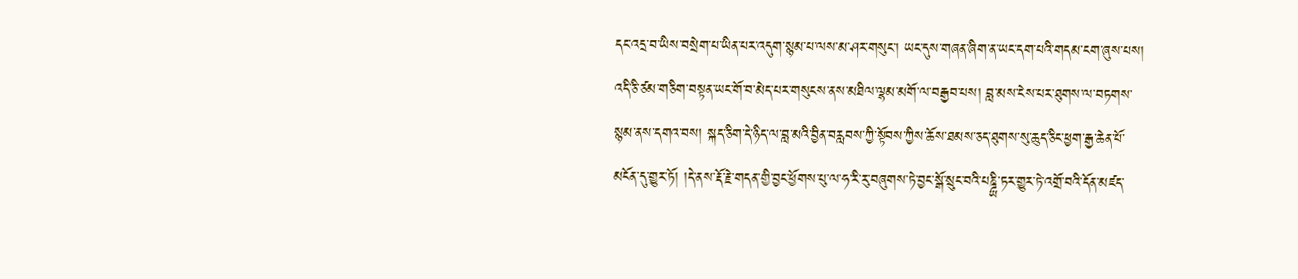དང་འདྲ་བ་ཡིས་བསྲེག་པ་ཡིན་པར་འདུག་སྙམ་པ་ལས་མ་ཤར་གསུང་། ཡང་དུས་གཞན་ཞིག་ན་ཡང་དག་པའི་གདམ་ངག་ཞུས་པས། འདི་ཅི་ཙམ་གཅིག་བསྟན་ཡང་གོ་བ་མེད་པར་གསུངས་ནས་མཐིལ་ལྷམ་མགོ་ལ་བརྒྱབ་པས། བླ་མས་ངེས་པར་ཐུགས་ལ་བཏགས་སྙམ་ནས་དགའ་བས། སྐད་ཅིག་དེ་ཉིད་ལ་བླ་མའི་བྱིན་བརླབས་ཀྱི་སྟོབས་ཀྱིས་ཆོས་ཐམས་ཅད་ཐུགས་སུ་ཆུད་ཅིང་ཕྱག་རྒྱ་ཆེན་པོ་མངོན་དུ་གྱུར་ཏོ། །དེ་ནས་རྡོ་རྗེ་གདན་གྱི་བྱང་ཕྱོགས་པུ་ལ་ཧ་རི་རུ་བཞུགས་ཏེ་བྱང་སྒོ་སྲུང་བའི་པཎྜྻི་ཏར་གྱུར་ཏེ་འགྲོ་བའི་དོན་མཛད་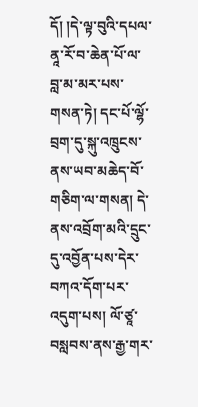དོ། །དེ་ལྟ་བུའི་དཔལ་ནཱ་རོ་བ་ཆེན་པོ་ལ་བླ་མ་མར་པས་གསན་ཏེ། དང་པོ་ལྷོ་བྲག་དུ་སྐུ་འཁྲུངས་ནས་ཡབ་མཆེད་བོ་གཅིག་ལ་གསན། དེ་ནས་འབྲོག་མའི་དྲུང་དུ་འབྱོན་པས་དེར་བཀའ་དོག་པར་འདུག་པས། ལོ་ཙཱ་བསླབས་ནས་རྒྱ་གར་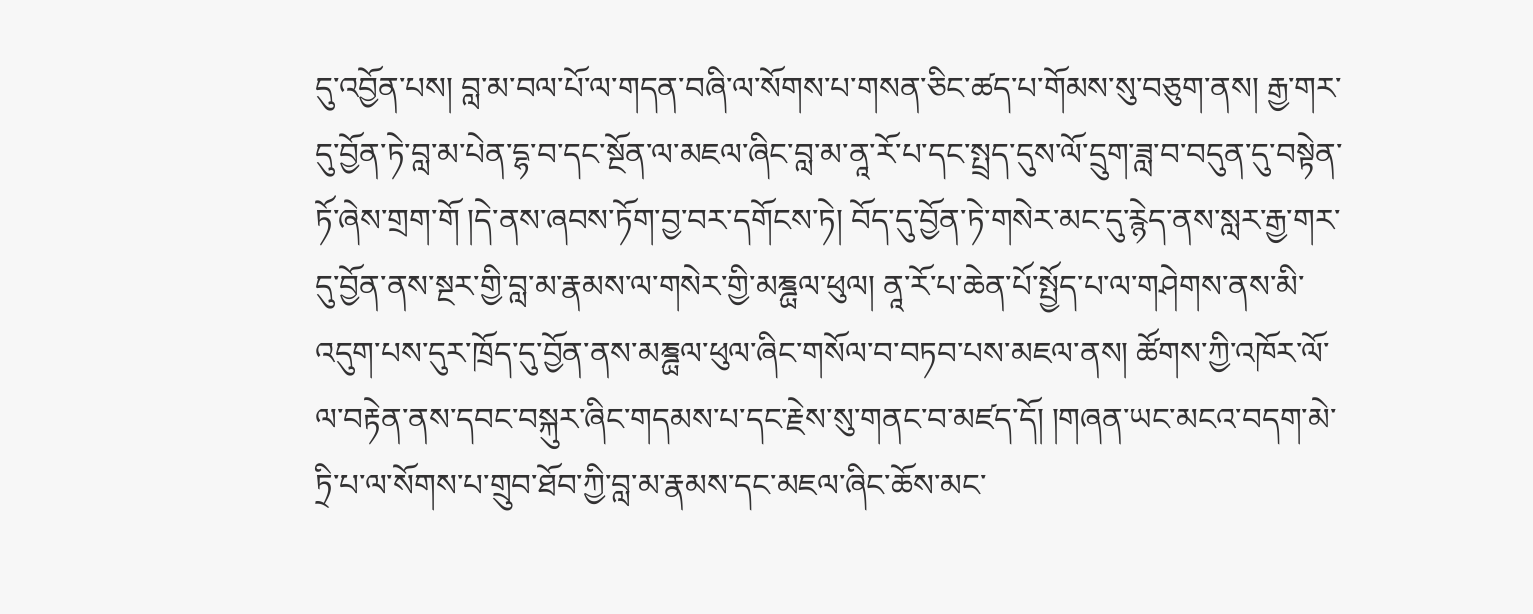དུ་འབྱོན་པས། བླ་མ་བལ་པོ་ལ་གདན་བཞི་ལ་སོགས་པ་གསན་ཅིང་ཚད་པ་གོམས་སུ་བཅུག་ནས། རྒྱ་གར་དུ་བྱོན་ཏེ་བླ་མ་པེན་དྷ་བ་དང་སྔོན་ལ་མཇལ་ཞིང་བླ་མ་ནཱ་རོ་པ་དང་སྤྲད་དུས་ལོ་དྲུག་ཟླ་བ་བདུན་དུ་བསྟེན་ཏོ་ཞེས་གྲག་གོ །དེ་ནས་ཞབས་ཏོག་བྱ་བར་དགོངས་ཏེ། བོད་དུ་བྱོན་ཏེ་གསེར་མང་དུ་རྙེད་ནས་སླར་རྒྱ་གར་དུ་བྱོན་ནས་སྔར་གྱི་བླ་མ་རྣམས་ལ་གསེར་གྱི་མཎྜྻལ་ཕུལ། ནཱ་རོ་པ་ཆེན་པོ་སྤྱོད་པ་ལ་གཤེགས་ནས་མི་འདུག་པས་དུར་ཁྲོད་དུ་བྱོན་ནས་མཎྜྻལ་ཕུལ་ཞིང་གསོལ་བ་བཏབ་པས་མཇལ་ནས། ཚོགས་ཀྱི་འཁོར་ལོ་ལ་བརྟེན་ནས་དབང་བསྐུར་ཞིང་གདམས་པ་དང་རྗེས་སུ་གནང་བ་མཛད་དོ། །གཞན་ཡང་མངའ་བདག་མེ་ཏྲི་པ་ལ་སོགས་པ་གྲུབ་ཐོབ་ཀྱི་བླ་མ་རྣམས་དང་མཇལ་ཞིང་ཆོས་མང་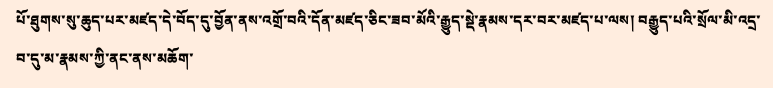པོ་ཐུགས་སུ་ཆུད་པར་མཛད་དེ་བོད་དུ་བྱོན་ནས་འགྲོ་བའི་དོན་མཛད་ཅིང་ཟབ་མོའི་རྒྱུད་སྡེ་རྣམས་དར་བར་མཛད་པ་ལས། བརྒྱུད་པའི་སྲོལ་མི་འདྲ་བ་དུ་མ་རྣམས་ཀྱི་ནང་ནས་མཆོག་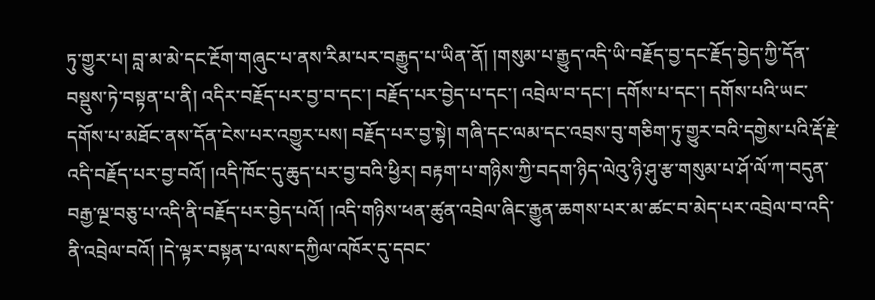ཏུ་གྱུར་པ། བླ་མ་མེ་དང་རྔོག་གཞུང་པ་ནས་རིམ་པར་བརྒྱུད་པ་ཡིན་ནོ། །གསུམ་པ་རྒྱུད་འདི་ཡི་བརྗོད་བྱ་དང་རྗོད་བྱེད་ཀྱི་དོན་བསྡུས་ཏེ་བསྟན་པ་ནི། འདིར་བརྗོད་པར་བྱ་བ་དང་། བརྗོད་པར་བྱེད་པ་དང་། འབྲེལ་བ་དང་། དགོས་པ་དང་། དགོས་པའི་ཡང་དགོས་པ་མཐོང་ནས་དོན་ངེས་པར་འགྱུར་པས། བརྗོད་པར་བྱ་སྟེ། གཞི་དང་ལམ་དང་འབྲས་བུ་གཅིག་ཏུ་གྱུར་བའི་དགྱེས་པའི་རྡོ་རྗེ་འདི་བརྗོད་པར་བྱ་བའོ། །འདི་ཁོང་དུ་ཆུད་པར་བྱ་བའི་ཕྱིར། བརྟག་པ་གཉིས་ཀྱི་བདག་ཉིད་ལེའུ་ཉི་ཤུ་རྩ་གསུམ་པ་ཤོ་ལོ་ཀ་བདུན་བརྒྱ་ལྔ་བཅུ་པ་འདི་ནི་བརྗོད་པར་བྱེད་པའོ། །འདི་གཉིས་ཕན་ཚུན་འབྲེལ་ཞིང་རྒྱུན་ཆགས་པར་མ་ཚང་བ་མེད་པར་འབྲེལ་བ་འདི་ནི་འབྲེལ་བའོ། །དེ་ལྟར་བསྟན་པ་ལས་དཀྱིལ་འཁོར་དུ་དབང་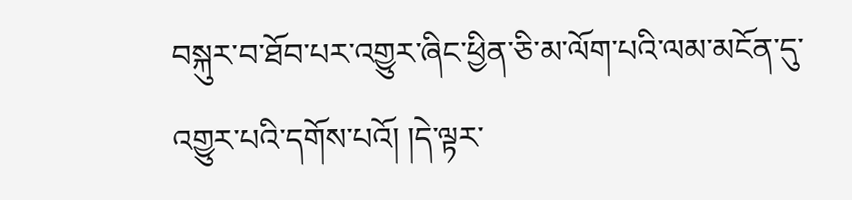བསྐུར་བ་ཐོབ་པར་འགྱུར་ཞིང་ཕྱིན་ཅི་མ་ལོག་པའི་ལམ་མངོན་དུ་འགྱུར་པའི་དགོས་པའོ། །དེ་ལྟར་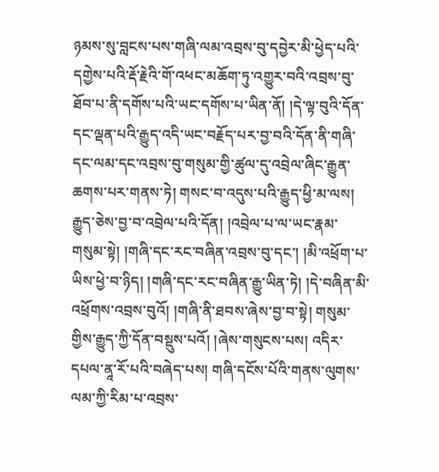ཉམས་སུ་བླངས་པས་གཞི་ལམ་འབྲས་བུ་དབྱེར་མི་ཕྱེད་པའི་དགྱེས་པའི་རྡོ་རྗེའི་གོ་འཕང་མཆོག་ཏུ་འགྱུར་བའི་འབྲས་བུ་ཐོབ་པ་ནི་དགོས་པའི་ཡང་དགོས་པ་ཡིན་ནོ། །དེ་ལྟ་བུའི་དོན་དང་ལྡན་པའི་རྒྱུད་འདི་ཡང་བརྗོད་པར་བྱ་བའི་དོན་ནི་གཞི་དང་ལམ་དང་འབྲས་བུ་གསུམ་གྱི་ཚུལ་དུ་འབྲེལ་ཞིང་རྒྱུན་ཆགས་པར་གནས་ཏེ། གསང་བ་འདུས་པའི་རྒྱུད་ཕྱི་མ་ལས། རྒྱུད་ཅེས་བྱ་བ་འབྲེལ་པའི་དོན། །འབྲེལ་པ་ལ་ཡང་རྣམ་གསུམ་སྟེ། །གཞི་དང་རང་བཞིན་འབྲས་བུ་དང་། །མི་འཕྲོག་པ་ཡིས་ཕྱེ་བ་ཉིད། །གཞི་དང་རང་བཞིན་རྒྱུ་ཡིན་ཏེ། །དེ་བཞིན་མི་འཕྲོགས་འབྲས་བུའོ། །གཞི་ནི་ཐབས་ཞེས་བྱ་བ་སྟེ། གསུམ་གྱིས་རྒྱུད་ཀྱི་དོན་བསྡུས་པའོ། །ཞེས་གསུངས་པས། འདིར་དཔལ་ནཱ་རོ་པའི་བཞེད་པས། གཞི་དངོས་པོའི་གནས་ལུགས་ལམ་ཀྱི་རིམ་པ་འབྲས་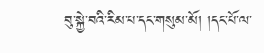བུ་སྐྱེ་བའི་རིམ་པ་དང་གསུམ་མོ། །དང་པོ་ལ་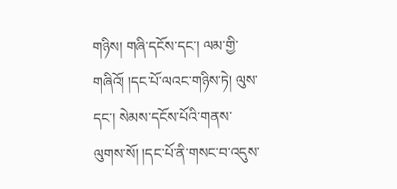གཉིས། གཞི་དངོས་དང་། ལམ་གྱི་གཞིའོ། །དང་པོ་ལའང་གཉིས་ཏེ། ལུས་དང་། སེམས་དངོས་པོའི་གནས་ལུགས་སོ། །དང་པོ་ནི་གསང་བ་འདུས་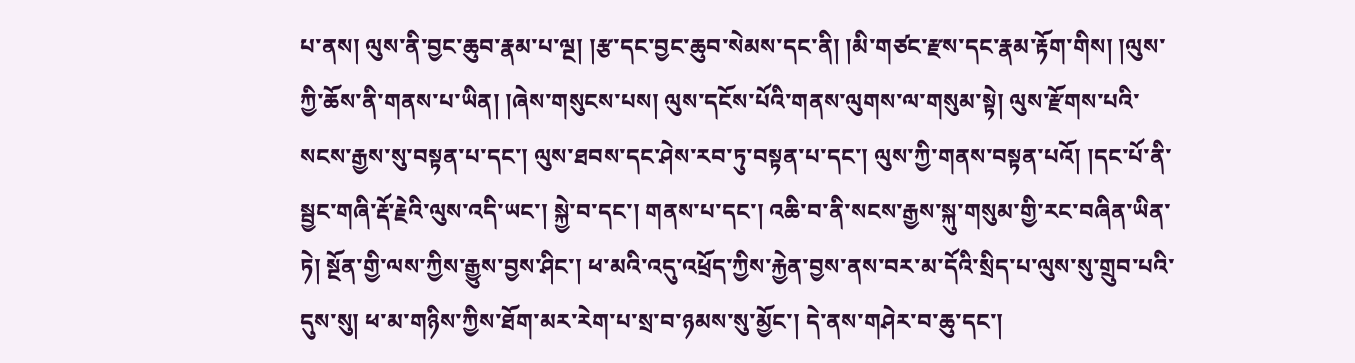པ་ནས། ལུས་ནི་བྱང་ཆུབ་རྣམ་པ་ལྔ། །རྩ་དང་བྱང་ཆུབ་སེམས་དང་ནི། །མི་གཙང་རྫས་དང་རྣམ་རྟོག་གིས། །ལུས་ཀྱི་ཆོས་ནི་གནས་པ་ཡིན། །ཞེས་གསུངས་པས། ལུས་དངོས་པོའི་གནས་ལུགས་ལ་གསུམ་སྟེ། ལུས་རྫོགས་པའི་སངས་རྒྱས་སུ་བསྟན་པ་དང་། ལུས་ཐབས་དང་ཤེས་རབ་ཏུ་བསྟན་པ་དང་། ལུས་ཀྱི་གནས་བསྟན་པའོ། །དང་པོ་ནི་སྦྱང་གཞི་རྡོ་རྗེའི་ལུས་འདི་ཡང་། སྐྱེ་བ་དང་། གནས་པ་དང་། འཆི་བ་ནི་སངས་རྒྱས་སྐུ་གསུམ་གྱི་རང་བཞིན་ཡིན་ཏེ། སྔོན་གྱི་ལས་ཀྱིས་རྒྱུས་བྱས་ཤིང་། ཕ་མའི་འདུ་འཕྲོད་ཀྱིས་རྐྱེན་བྱས་ནས་བར་མ་དོའི་སྲིད་པ་ལུས་སུ་གྲུབ་པའི་དུས་སུ། ཕ་མ་གཉིས་ཀྱིས་ཐོག་མར་རེག་པ་སྲ་བ་ཉམས་སུ་མྱོང་། དེ་ནས་གཤེར་བ་ཆུ་དང་།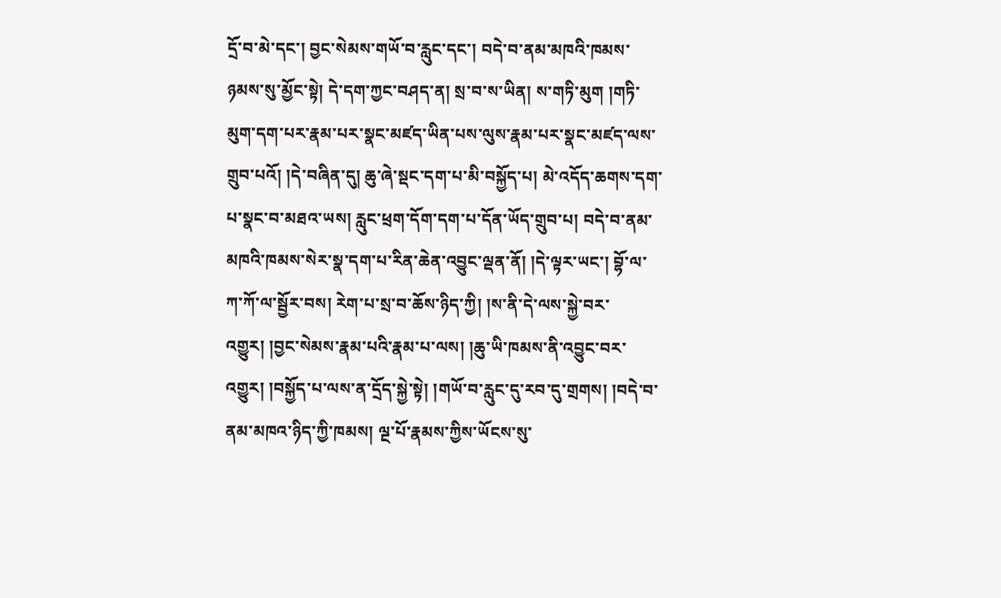དྲོ་བ་མེ་དང་། བྱང་སེམས་གཡོ་བ་རླུང་དང་། བདེ་བ་ནམ་མཁའི་ཁམས་ཉམས་སུ་མྱོང་སྟེ། དེ་དག་ཀྱང་བཤད་ན། སྲ་བ་ས་ཡིན། ས་གཏི་མུག །གཏི་མུག་དག་པར་རྣམ་པར་སྣང་མཛད་ཡིན་པས་ལུས་རྣམ་པར་སྣང་མཛད་ལས་གྲུབ་པའོ། །དེ་བཞིན་དུ། ཆུ་ཞེ་སྡང་དག་པ་མི་བསྐྱོད་པ། མེ་འདོད་ཆགས་དག་པ་སྣང་བ་མཐའ་ཡས། རླུང་ཕྲག་དོག་དག་པ་དོན་ཡོད་གྲུབ་པ། བདེ་བ་ནམ་མཁའི་ཁམས་སེར་སྣ་དག་པ་རིན་ཆེན་འབྱུང་ལྡན་ནོ། །དེ་ལྟར་ཡང་། བྷོ་ལ་ཀ་ཀོ་ལ་སྦྱོར་བས། རེག་པ་སྲ་བ་ཆོས་ཉིད་ཀྱི། །ས་ནི་དེ་ལས་སྐྱེ་བར་འགྱུར། །བྱང་སེམས་རྣམ་པའི་རྣམ་པ་ལས། །ཆུ་ཡི་ཁམས་ནི་འབྱུང་བར་འགྱུར། །བསྐྱོད་པ་ལས་ན་དྲོད་སྐྱེ་སྟེ། །གཡོ་བ་རླུང་དུ་རབ་དུ་གྲགས། །བདེ་བ་ནམ་མཁའ་ཉིད་ཀྱི་ཁམས། ལྔ་པོ་རྣམས་ཀྱིས་ཡོངས་སུ་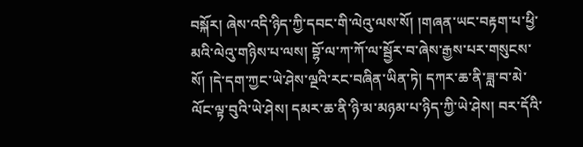བསྐོར། ཞེས་འདི་ཉིད་ཀྱི་དབང་གི་ལེའུ་ལས་སོ། །གཞན་ཡང་བརྟག་པ་ཕྱི་མའི་ལེའུ་གཉིས་པ་ལས། བྷོ་ལ་ཀ་ཀོ་ལ་སྦྱོར་བ་ཞེས་རྒྱས་པར་གསུངས་སོ། །དེ་དག་ཀྱང་ཡེ་ཤེས་ལྔའི་རང་བཞིན་ཡིན་ཏེ། དཀར་ཆ་ནི་ཟླ་བ་མེ་ལོང་ལྟ་བུའི་ཡེ་ཤེས། དམར་ཆ་ནི་ཉི་མ་མཉམ་པ་ཉིད་ཀྱི་ཡེ་ཤེས། བར་དོའི་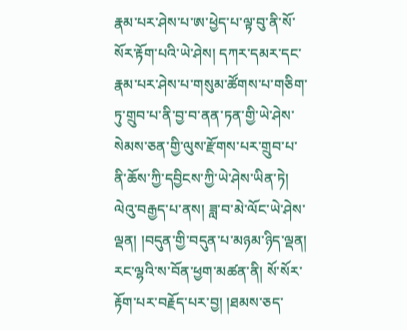རྣམ་པར་ཤེས་པ་ཨ་ཕྱེད་པ་ལྟ་བུ་ནི་སོ་སོར་རྟོག་པའི་ཡེ་ཤེས། དཀར་དམར་དང་རྣམ་པར་ཤེས་པ་གསུམ་ཚོགས་པ་གཅིག་ཏུ་གྲུབ་པ་ནི་བྱ་བ་ནན་ཏན་གྱི་ཡེ་ཤེས་སེམས་ཅན་གྱི་ལུས་རྫོགས་པར་གྲུབ་པ་ནི་ཆོས་ཀྱི་དབྱིངས་ཀྱི་ཡེ་ཤེས་ཡིན་ཏེ། ལེའུ་བརྒྱད་པ་ནས། ཟླ་བ་མེ་ལོང་ཡེ་ཤེས་ལྡན། །བདུན་གྱི་བདུན་པ་མཉམ་ཉིད་ལྡན། རང་ལྷའི་ས་བོན་ཕྱག་མཚན་ནི། སོ་སོར་རྟོག་པར་བརྗོད་པར་བྱ། །ཐམས་ཅད་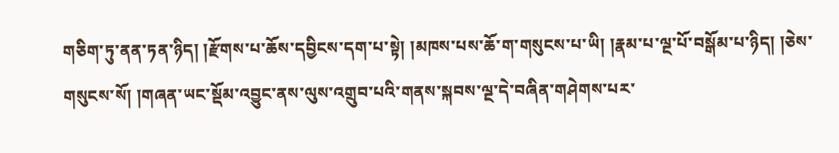གཅིག་ཏུ་ནན་ཏན་ཉིད། །རྫོགས་པ་ཆོས་དབྱིངས་དག་པ་སྟེ། །མཁས་པས་ཆོ་ག་གསུངས་པ་ཡི། །རྣམ་པ་ལྔ་པོ་བསྒོམ་པ་ཉིད། །ཅེས་གསུངས་སོ། །གཞན་ཡང་སྡོམ་འབྱུང་ནས་ལུས་འགྲུབ་པའི་གནས་སྐབས་ལྔ་དེ་བཞིན་གཤེགས་པར་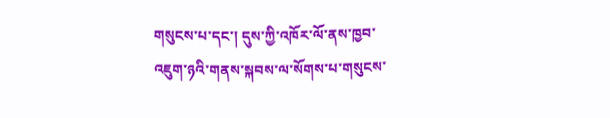གསུངས་པ་དང་། དུས་ཀྱི་འཁོར་ལོ་ནས་ཁྱབ་འཇུག་ཉའི་གནས་སྐབས་ལ་སོགས་པ་གསུངས་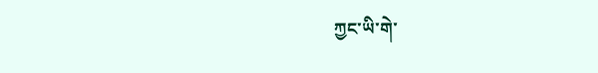ཀྱང་ཡི་གེ་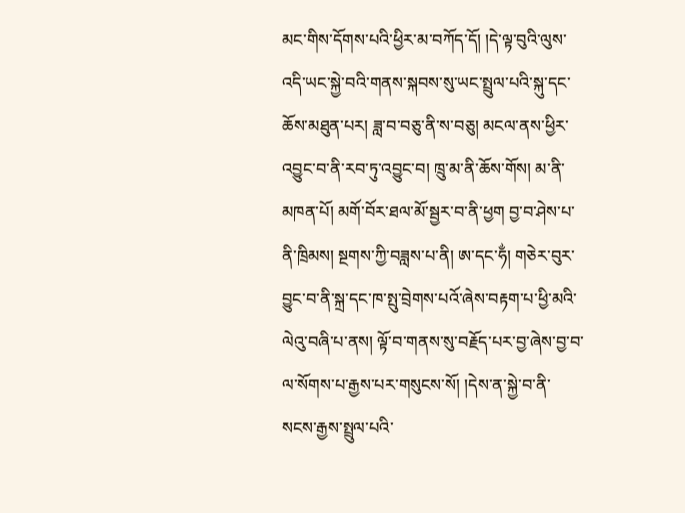མང་གིས་དོགས་པའི་ཕྱིར་མ་བཀོད་དོ། །དེ་ལྟ་བུའི་ལུས་འདི་ཡང་སྐྱེ་བའི་གནས་སྐབས་སུ་ཡང་སྤྲུལ་པའི་སྐུ་དང་ཆོས་མཐུན་པར། ཟླ་བ་བཅུ་ནི་ས་བཅུ། མངལ་ནས་ཕྱིར་འབྱུང་བ་ནི་རབ་ཏུ་འབྱུང་བ། ཁྲུ་མ་ནི་ཆོས་གོས། མ་ནི་མཁན་པོ། མགོ་བོར་ཐལ་མོ་སྦྱར་བ་ནི་ཕྱག བྱ་བ་ཤེས་པ་ནི་ཁྲིམས། སྔགས་ཀྱི་བཟླས་པ་ནི། ཨ་དང་ཧྂ། གཅེར་བུར་བྱུང་བ་ནི་སྐྲ་དང་ཁ་སྤུ་བྲེགས་པའོ་ཞེས་བརྟག་པ་ཕྱི་མའི་ལེའུ་བཞི་པ་ནས། ལྟོ་བ་གནས་སུ་བརྗོད་པར་བྱ་ཞེས་བྱ་བ་ལ་སོགས་པ་རྒྱས་པར་གསུངས་སོ། །དེས་ན་སྐྱེ་བ་ནི་སངས་རྒྱས་སྤྲུལ་པའི་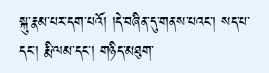སྐུ་རྣམ་པར་དག་པའོ། །དེ་བཞིན་དུ་གནས་པའང་། སད་པ་དང་། རྨི་ལམ་དང་། གཉིད་མཐུག་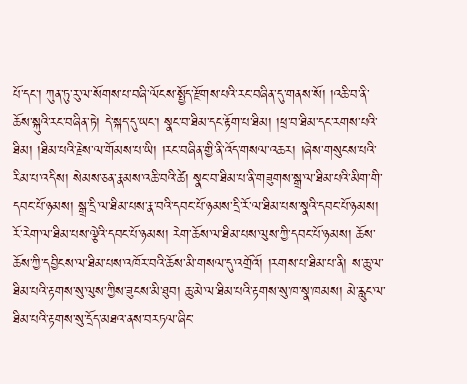པོ་དང་། ཀུན་ཏུ་རུ་ལ་སོགས་པ་བཞི་ལོངས་སྤྱོད་རྫོགས་པའི་རང་བཞིན་དུ་གནས་སོ། །འཆི་བ་ནི་ཆོས་སྐུའི་རང་བཞིན་ཏེ། དེ་སྐད་དུ་ཡང་། སྣང་བ་ཐིམ་དང་རྟོག་པ་ཐིམ། །ཕྲ་བ་ཐིམ་དང་རགས་པའི་ཐིམ། །ཐིམ་པའི་རྗེས་ལ་གོམས་པ་ཡི། །རང་བཞིན་གྱི་ནི་འོད་གསལ་འཆར། །ཞེས་གསུངས་པའི་རིམ་པ་འདིས། སེམས་ཅན་རྣམས་འཆི་བའི་ཚེ། སྣང་བ་ཐིམ་པ་ནི་གཟུགས་སྒྲ་ལ་ཐིམ་པའི་མིག་གི་དབང་པོ་ཉམས། སྒྲ་དྲི་ལ་ཐིམ་པས་རྣ་བའི་དབང་པོ་ཉམས་དྲི་རོ་ལ་ཐིམ་པས་སྣའི་དབང་པོ་ཉམས། རོ་རེག་ལ་ཐིམ་པས་ལྕེའི་དབང་པོ་ཉམས། རེག་ཆོས་ལ་ཐིམ་པས་ལུས་ཀྱི་དབང་པོ་ཉམས། ཆོས་ཆོས་ཀྱི་དབྱིངས་ལ་ཐིམ་པས་འཁོར་བའི་ཆོས་མི་གསལ་དུ་འགྲོའོ། །རགས་པ་ཐིམ་པ་ནི། ས་ཆུ་ལ་ཐིམ་པའི་རྟགས་སུ་ལུས་ཀྱིས་ཟུངས་མི་ཐུབ། ཆུ་མེ་ལ་ཐིམ་པའི་རྟགས་སུ་ཁ་སྣ་ཁམས། མེ་རླུང་ལ་ཐིམ་པའི་རྟགས་སུ་དྲོད་མཐའ་ནས་བརཏལ་ཞིང་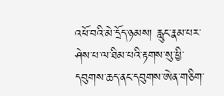འཕོ་བའི་མེ་དྲོད་ཉམས། རླུང་རྣམ་པར་ཤེས་པ་ལ་ཐིམ་པའི་རྟགས་སུ་ཕྱི་དབུགས་ཆད་ནང་དབུགས་ཨེན་གཅིག་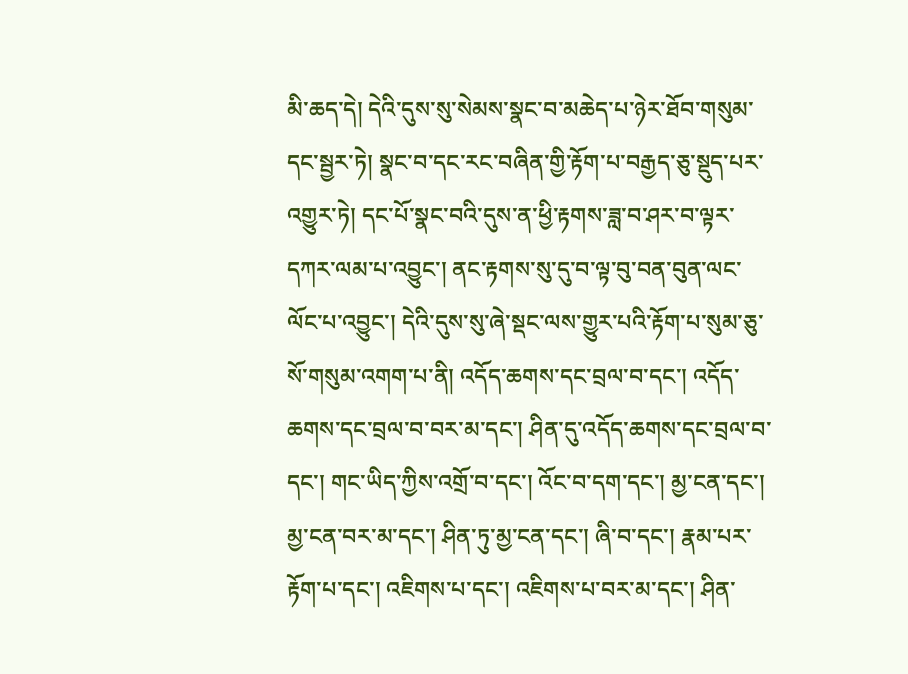མི་ཆད་དེ། དེའི་དུས་སུ་སེམས་སྣང་བ་མཆེད་པ་ཉེར་ཐོབ་གསུམ་དང་སྦྱར་ཏེ། སྣང་བ་དང་རང་བཞིན་གྱི་རྟོག་པ་བརྒྱད་ཅུ་སྡུད་པར་འགྱུར་ཏེ། དང་པོ་སྣང་བའི་དུས་ན་ཕྱི་རྟགས་ཟླ་བ་ཤར་བ་ལྟར་དཀར་ལམ་པ་འབྱུང་། ནང་རྟགས་སུ་དུ་བ་ལྟ་བུ་བན་བུན་ལང་ལོང་པ་འབྱུང་། དེའི་དུས་སུ་ཞེ་སྡང་ལས་གྱུར་པའི་རྟོག་པ་སུམ་ཅུ་སོ་གསུམ་འགག་པ་ནི། འདོད་ཆགས་དང་བྲལ་བ་དང་། འདོད་ཆགས་དང་བྲལ་བ་བར་མ་དང་། ཤིན་དུ་འདོད་ཆགས་དང་བྲལ་བ་དང་། གང་ཡིད་ཀྱིས་འགྲོ་བ་དང་། འོང་བ་དག་དང་། མྱ་ངན་དང་། མྱ་ངན་བར་མ་དང་། ཤིན་ཏུ་མྱ་ངན་དང་། ཞི་བ་དང་། རྣམ་པར་རྟོག་པ་དང་། འཇིགས་པ་དང་། འཇིགས་པ་བར་མ་དང་། ཤིན་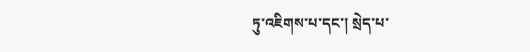ཏུ་འཇིགས་པ་དང་། སྲེད་པ་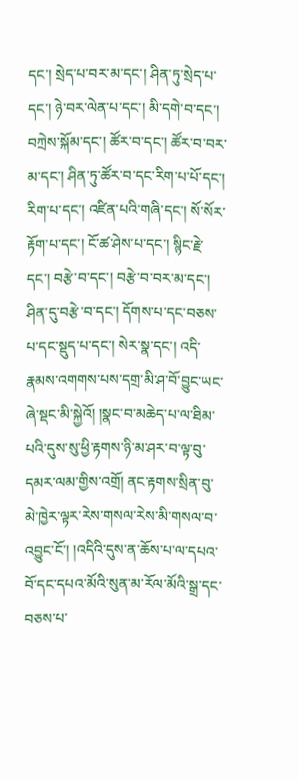དང་། སྲེད་པ་བར་མ་དང་། ཤིན་ཏུ་སྲེད་པ་དང་། ཉེ་བར་ལེན་པ་དང་། མི་དགེ་བ་དང་། བཀྲེས་སྐོམ་དང་། ཚོར་བ་དང་། ཚོར་བ་བར་མ་དང་། ཤིན་ཏུ་ཚོར་བ་དང་རིག་པ་པོ་དང་། རིག་པ་དང་། འཛིན་པའི་གཞི་དང་། སོ་སོར་རྟོག་པ་དང་། ངོ་ཚ་ཤེས་པ་དང་། སྙིང་རྗེ་དང་། བརྩེ་བ་དང་། བརྩེ་བ་བར་མ་དང་། ཤིན་དུ་བརྩེ་བ་དང་། དོགས་པ་དང་བཅས་པ་དང་སྡུད་པ་དང་། སེར་སྣ་དང་། འདི་རྣམས་འགགས་པས་དགྲ་མི་ཤ་བོ་བྱུང་ཡང་ཞེ་སྡང་མི་སྐྱེའོ། །སྣང་བ་མཆེད་པ་ལ་ཐིམ་པའི་དུས་སུ་ཕྱི་རྟགས་ཉི་མ་ཤར་བ་ལྟ་བུ་དམར་ལམ་གྱིས་འགྲོ། ནང་རྟགས་སྲིན་བུ་མེ་ཁྱེར་ལྟར་རེས་གསལ་རེས་མི་གསལ་བ་འབྱུང་ངོ་། །འདིའི་དུས་ན་ཆོས་པ་ལ་དཔའ་བོ་དང་དཔའ་མོའི་སུན་མ་རོལ་མོའི་སྒྲ་དང་བཅས་པ་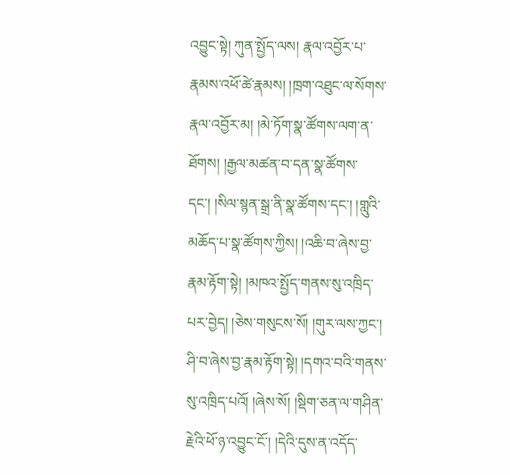འབྱུང་སྟེ། ཀུན་སྤྱོད་ལས། རྣལ་འབྱོར་པ་རྣམས་འཕོ་ཚེ་རྣམས། །ཁྲག་འཐུང་ལ་སོགས་རྣལ་འབྱོར་མ། །མེ་ཏོག་སྣ་ཚོགས་ལག་ན་ཐོགས། །རྒྱལ་མཚན་བ་དན་སྣ་ཚོགས་དང་། །སིལ་སྙན་སྒྲ་ནི་སྣ་ཚོགས་དང་། །གླུའི་མཆོད་པ་སྣ་ཚོགས་ཀྱིས། །འཆི་བ་ཞེས་བྱ་རྣམ་རྟོག་སྟེ། །མཁའ་སྤྱོད་གནས་སུ་འཁྲིད་པར་བྱེད། །ཅེས་གསུངས་སོ། །གུར་ལས་ཀྱང་། ཤི་བ་ཞེས་བྱ་རྣམ་རྟོག་སྟེ། །དགའ་བའི་གནས་སུ་འཁྲིད་པའོ། །ཞེས་སོ། །སྡིག་ཅན་ལ་གཤིན་རྗེའི་ཕོ་ཉ་འབྱུང་ངོ་། །དེའི་དུས་ན་འདོད་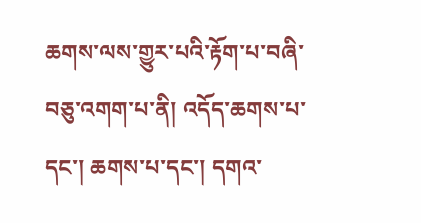ཆགས་ལས་གྱུར་པའི་རྟོག་པ་བཞི་བཅུ་འགག་པ་ནི། འདོད་ཆགས་པ་དང་། ཆགས་པ་དང་། དགའ་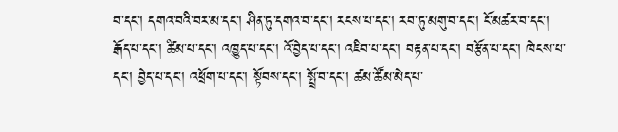བ་དང་། དགའ་བའི་བར་མ་དང་། ཤིན་ཏུ་དགའ་བ་དང་། རངས་པ་དང་། རབ་ཏུ་མགུ་བ་དང་། ངོ་མཚར་བ་དང་། རྒོད་པ་དང་། ཚིམ་པ་དང་། འཁྱུད་པ་དང་། འོ་བྱེད་པ་དང་། འཇིབ་པ་དང་། བརྟན་པ་དང་། བརྩོན་པ་དང་། ཁེངས་པ་དང་། བྱེད་པ་དང་། འཕྲོག་པ་དང་། སྟོབས་དང་། སྤྲོ་བ་དང་། ཚམ་ཚོམ་མེད་པ་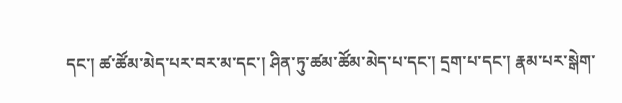དང་། ཚ་ཚོམ་མེད་པར་བར་མ་དང་། ཤིན་ཏུ་ཚམ་ཚོམ་མེད་པ་དང་། དྲག་པ་དང་། རྣམ་པར་སྒེག་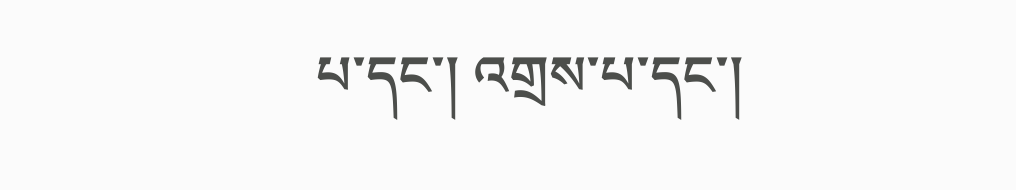པ་དང་། འགྲས་པ་དང་།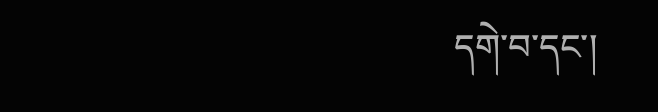དགེ་བ་དང་།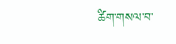ཚིག་གསལ་བ་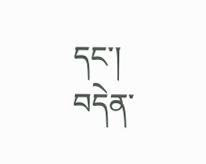དང་། བདེན་